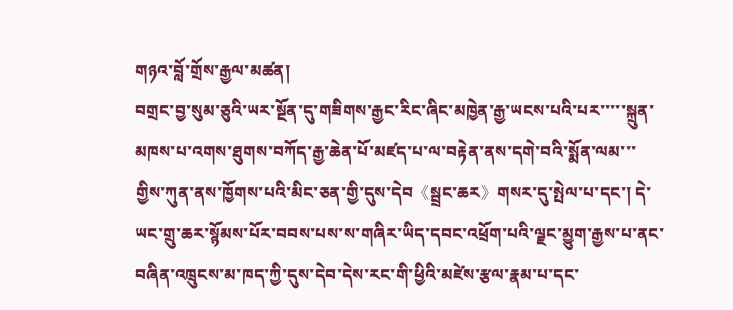གཉའ་བློ་གྲོས་རྒྱལ་མཚན།
བགྲང་བྱ་སུམ་ཅུའི་ཡར་སྔོན་དུ་གཟིགས་རྒྱང་རིང་ཞིང་མཁྱེན་རྒྱ་ཡངས་པའི་པར་་་་་སྐྲུན་མཁས་པ་འགས་ཐུགས་བཀོད་རྒྱ་ཆེན་པོ་མཛད་པ་ལ་བརྟེན་ནས་དགེ་བའི་སྨོན་ལམ་་་གྱིས་ཀུན་ནས་ཁྱོགས་པའི་མིང་ཅན་གྱི་དུས་དེབ《སྦྲང་ཆར》གསར་དུ་སྤེལ་པ་དང་། དེ་ཡང་གྲུ་ཆར་སྙོམས་པོར་བབས་པས་ས་གཞིར་ཡིད་དབང་འཕྲོག་པའི་ལྗང་མྱུག་རྒྱས་པ་ནང་བཞིན་འཁྲུངས་མ་ཁད་ཀྱི་དུས་དེབ་དེས་རང་གི་ཕྱིའི་མཛེས་རྩལ་རྣམ་པ་དང་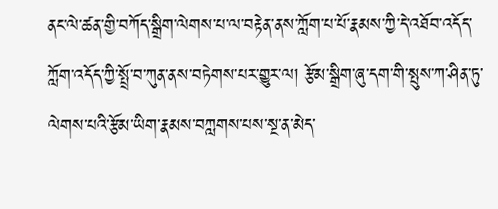ནང་ལེ་ཚན་གྱི་བཀོད་སྒྲིག་ལེགས་པ་ལ་བརྟེན་ནས་ཀློག་པ་པོ་རྣམས་ཀྱི་དེ་འཐོབ་འདོད་ཀློག་འདོད་ཀྱི་སྤྲོ་བ་ཀུན་ནས་བཏེགས་པར་གྱུར་ལ། རྩོམ་སྒྲིག་ཞུ་དག་གི་སྤུས་ཀ་ཤིན་ཏུ་ལེགས་པའི་རྩོམ་ཡིག་རྣམས་བཀླགས་པས་སྔ་ན་མེད་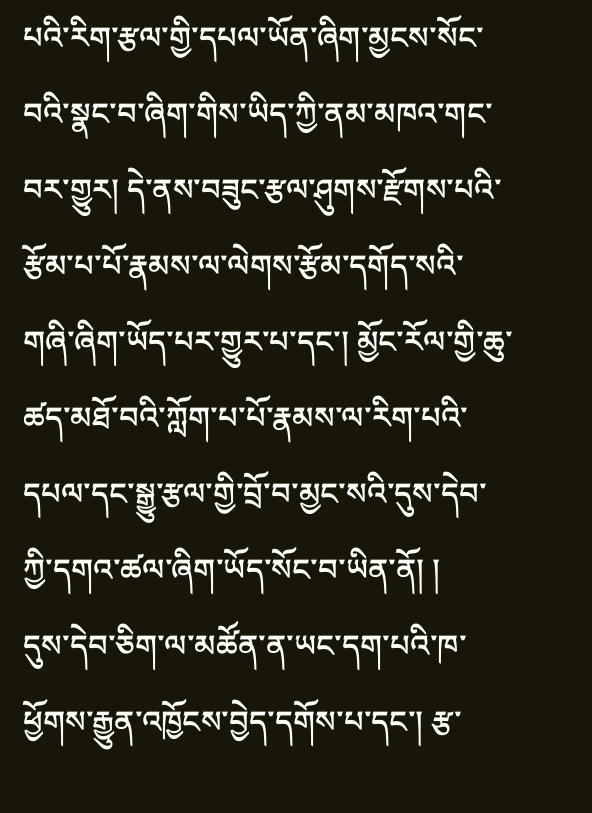པའི་རིག་རྩལ་གྱི་དཔལ་ཡོན་ཞིག་མྱངས་སོང་བའི་སྣང་བ་ཞིག་གིས་ཡིད་ཀྱི་ནམ་མཁའ་གང་བར་གྱུར། དེ་ནས་བཟུང་རྩལ་ཤུགས་རྫོགས་པའི་རྩོམ་པ་པོ་རྣམས་ལ་ལེགས་རྩོམ་དགོད་སའི་གཞི་ཞིག་ཡོད་པར་གྱུར་པ་དང་། མྱོང་རོལ་གྱི་ཆུ་ཚད་མཐོ་བའི་ཀློག་པ་པོ་རྣམས་ལ་རིག་པའི་དཔལ་དང་སྒྱུ་རྩལ་གྱི་བྲོ་བ་མྱང་སའི་དུས་དེབ་ཀྱི་དགའ་ཚལ་ཞིག་ཡོད་སོང་བ་ཡིན་ནོ། །
དུས་དེབ་ཅིག་ལ་མཚོན་ན་ཡང་དག་པའི་ཁ་ཕྱོགས་རྒྱུན་འཁྱོངས་བྱེད་དགོས་པ་དང་། རྩ་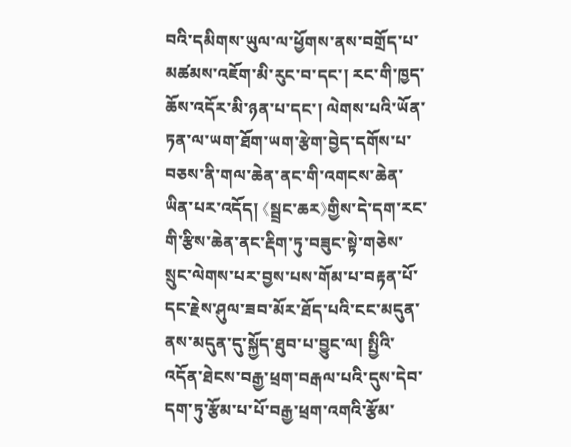བའི་དམིགས་ཡུལ་ལ་ཕྱོགས་ནས་བགྲོད་པ་མཚམས་འཇོག་མི་རུང་བ་དང་། རང་གི་ཁྱད་ཆོས་འདོར་མི་ཉན་པ་དང་། ལེགས་པའི་ཡོན་ཏན་ལ་ཡག་ཐོག་ཡག་རྩེག་བྱེད་དགོས་པ་བཅས་ནི་གལ་ཆེན་ནང་གི་འགངས་ཆེན་ཡིན་པར་འདོད། 《སྦྲང་ཆར》གྱིས་དེ་དག་རང་གི་རྩིས་ཆེན་ནང་རྡིག་ཏུ་བཟུང་སྟེ་གཅེས་སྲུང་ལེགས་པར་བྱས་པས་གོམ་པ་བརྟན་པོ་དང་རྗེས་ཤུལ་ཟབ་མོར་ཐོད་པའི་ངང་མདུན་ནས་མདུན་དུ་སྐྱོད་ཐུབ་པ་བྱུང་ལ། སྤྱིའི་འདོན་ཐེངས་བརྒྱ་ཕྲག་བརྒལ་པའི་དུས་དེབ་དག་ཏུ་རྩོམ་པ་པོ་བརྒྱ་ཕྲག་འགའི་རྩོམ་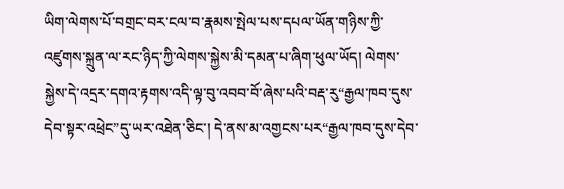ཡིག་ལེགས་པོ་བགྲང་བར་ངལ་བ་རྣམས་སྤེལ་པས་དཔལ་ཡོན་གཉིས་ཀྱི་འཛུགས་སྐྲུན་ལ་རང་ཉིད་ཀྱི་ལེགས་སྐྱེས་མི་དམན་པ་ཞིག་ཕུལ་ཡོད། ལེགས་སྐྱེས་དེ་འདྲར་དགའ་རྟགས་འདི་ལྟ་བུ་འབབ་བོ་ཞེས་པའི་བརྡ་རུ“རྒྱལ་ཁབ་དུས་དེབ་སྟར་འཕྲེང”དུ་ཡར་འཐེན་ཅིང་། དེ་ནས་མ་འགྱངས་པར“རྒྱལ་ཁབ་དུས་དེབ་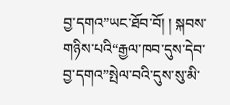བྱ་དགའ”ཡང་ཐོབ་བོ། ། སྐབས་གཉིས་པའི“རྒྱལ་ཁབ་དུས་དེབ་བྱ་དགའ”སྤེལ་བའི་དུས་སུ་མི་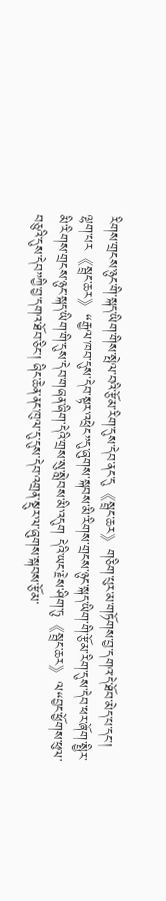རིགས་གྲངས་ཉུང་གི་སྐད་ཡིག་གིས་སྤེལ་བའི་རྩོམ་རིག་དུས་དེབ་ནང་དུ《སྦྲང་ཆར》གཅིག་པུར་མ་གཏོགས་བྱ་དགའ་དེ་ཐོབ་མེད་པ་དང་། ལྷག་པར《སྦྲང་ཆར》“རྒྱལ་ཁབ་དུས་དེབ་སྟར་འཕྲེང”དུ་ཞུགས་སྐབས་མི་རིགས་གྲངས་ཉུང་སྐད་ཡིག་གི་རྩོམ་རིག་དུས་དེབ་ཕར་ཞོག་སྤྱིར་མི་རིགས་གྲངས་ཉུང་སྐད་ཡིག་གི་དུས་དེབ་གཞན་ཞིག་དེའི་གྲས་སུ་སླེབས་མི་འདུག དེའི་ཡང་རྗེས་ཤིག་ཏུ《སྦྲང་ཆར》ལ“བྱང་ཕྱོགས་ཕུལ་བཅུའི་དུས་དེབ”ཀྱི་བྱ་དགའ་ཐོབ་ཅིང་། ཞིང་ཆེན་ནང་ཁུལ་དུ་དུས་དེབ་འགྲན་སྡུར་ལ་ཞུགས་སྐབས་རྩོམ་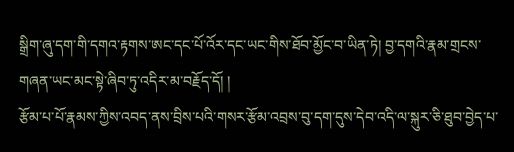སྒྲིག་ཞུ་དག་གི་དགའ་རྟགས་ཨང་དང་པོ་འོར་དང་ཡང་གིས་ཐོབ་མྱོང་བ་ཡིན་ཏེ། བྱ་དགའི་རྣམ་གྲངས་གཞན་ཡང་མང་སྟེ་ཞིབ་ཏུ་འདིར་མ་བརྗོད་དོ། །
རྩོམ་པ་པོ་རྣམས་ཀྱིས་འབད་ནས་བྲིས་པའི་གསར་རྩོམ་འབྲས་བུ་དག་དུས་དེབ་འདི་ལ་སྐུར་ཅི་ཐུབ་བྱེད་པ་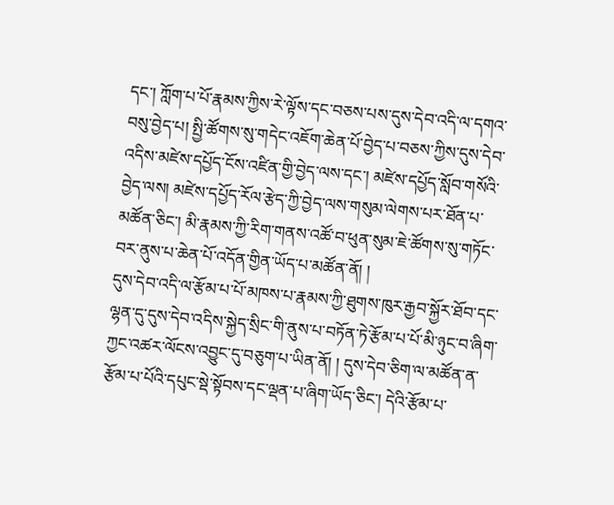དང་། ཀློག་པ་པོ་རྣམས་ཀྱིས་རེ་ལྟོས་དང་བཅས་པས་དུས་དེབ་འདི་ལ་དགའ་བསུ་བྱེད་པ། སྤྱི་ཚོགས་སུ་གདེང་འཇོག་ཆེན་པོ་བྱེད་པ་བཅས་ཀྱིས་དུས་དེབ་འདིས་མཛེས་དཔྱོད་ངོས་འཛིན་གྱི་བྱེད་ལས་དང་། མཛེས་དཔྱོད་སློབ་གསོའི་བྱེད་ལས། མཛེས་དཔྱོད་རོལ་རྩེད་ཀྱི་བྱེད་ལས་གསུམ་ལེགས་པར་ཐོན་པ་མཚོན་ཅིང་། མི་རྣམས་ཀྱི་རིག་གནས་འཚོ་བ་ཕུན་སུམ་ཇེ་ཚོགས་སུ་གཏོང་བར་ནུས་པ་ཆེན་པོ་འདོན་གྱིན་ཡོད་པ་མཚོན་ནོ། །
དུས་དེབ་འདི་ལ་རྩོམ་པ་པོ་མཁས་པ་རྣམས་ཀྱི་ཐུགས་ཁུར་རྒྱབ་སྐྱོར་ཐོབ་དང་ལྷན་དུ་དུས་དེབ་འདིས་སྐྱེད་སྲིང་གི་ནུས་པ་བཏོན་ཏེ་རྩོམ་པ་པོ་མི་ཉུང་བ་ཞིག་ཀྱང་འཚར་ལོངས་འབྱུང་དུ་བཅུག་པ་ཡིན་ནོ། ། དུས་དེབ་ཅིག་ལ་མཚོན་ན་རྩོམ་པ་པོའི་དཔུང་སྡེ་སྟོབས་དང་ལྡན་པ་ཞིག་ཡོད་ཅིང་། དེའི་རྩོམ་པ་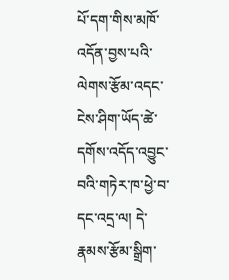པོ་དག་གིས་མཁོ་འདོན་བྱས་པའི་ལེགས་རྩོམ་འདང་ངེས་ཤིག་ཡོད་ཚེ་དགོས་འདོད་འབྱུང་བའི་གཏེར་ཁ་ཕྱེ་བ་དང་འདྲ་ལ། དེ་རྣམས་རྩོམ་སྒྲིག་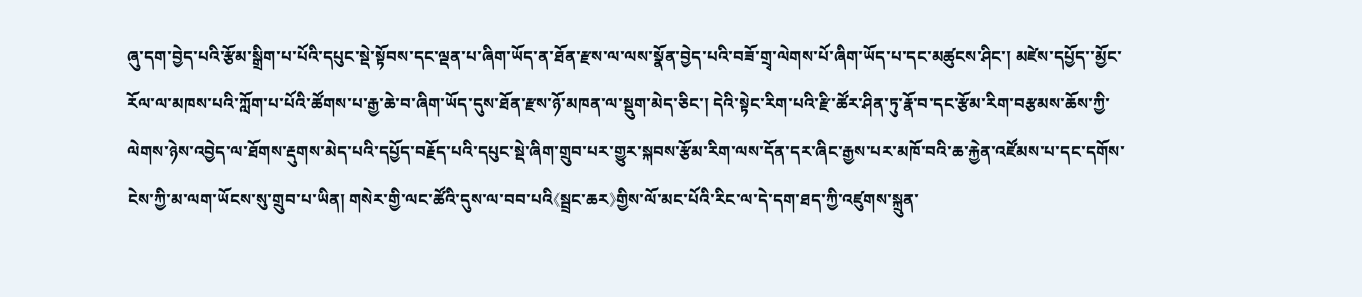ཞུ་དག་བྱེད་པའི་རྩོམ་སྒྲིག་པ་པོའི་དཔུང་སྡེ་སྟོབས་དང་ལྡན་པ་ཞིག་ཡོད་ན་ཐོན་རྫས་ལ་ལས་སྣོན་བྱེད་པའི་བཟོ་གྲྭ་ལེགས་པོ་ཞིག་ཡོད་པ་དང་མཚུངས་ཤིང་། མཛེས་དཔྱོད་་མྱོང་རོལ་ལ་མཁས་པའི་ཀློག་པ་པོའི་ཚོགས་པ་རྒྱ་ཆེ་བ་ཞིག་ཡོད་དུས་ཐོན་རྫས་ཉོ་མཁན་ལ་སྡུག་མེད་ཅིང་། དེའི་སྟེང་རིག་པའི་རྫི་ཚོར་ཤིན་ཏུ་རྣོ་བ་དང་རྩོམ་རིག་བརྩམས་ཆོས་ཀྱི་ལེགས་ཉེས་འབྱེད་ལ་ཐོགས་རྡུགས་མེད་པའི་དཔྱོད་བརྗོད་པའི་དཔུང་སྡེ་ཞིག་གྲུབ་པར་གྱུར་སྐབས་རྩོམ་རིག་ལས་དོན་དར་ཞིང་རྒྱས་པར་མཁོ་བའི་ཆ་རྐྱེན་འཛོམས་པ་དང་དགོས་ངེས་ཀྱི་མ་ལག་ཡོངས་སུ་གྲུབ་པ་ཡིན། གསེར་གྱི་ལང་ཚོའི་དུས་ལ་བབ་པའི《སྦྲང་ཆར》གྱིས་ལོ་མང་པོའི་རིང་ལ་དེ་དག་ཐད་ཀྱི་འཛུགས་སྐྲུན་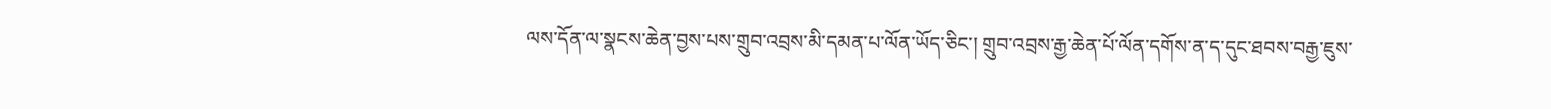ལས་དོན་ལ་སྣངས་ཆེན་བྱས་པས་གྲུབ་འབྲས་མི་དམན་པ་ལོན་ཡོད་ཅིང་། གྲུབ་འབྲས་རྒྱ་ཆེན་པོ་ལོན་དགོས་ན་ད་དུང་ཐབས་བརྒྱ་ཇུས་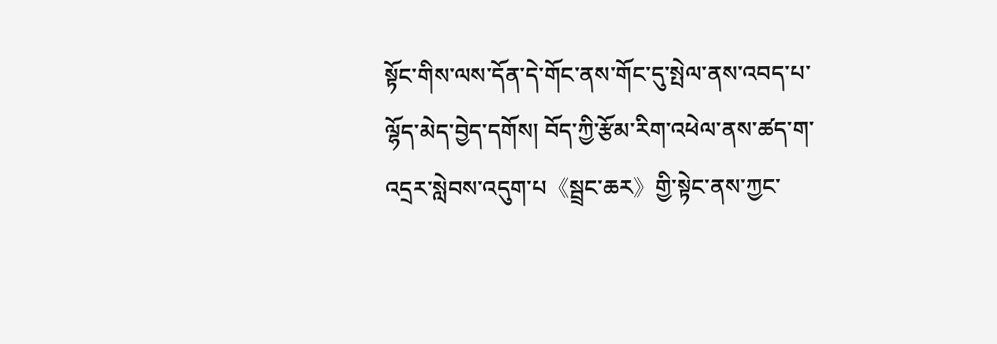སྟོང་གིས་ལས་དོན་དེ་གོང་ནས་གོང་དུ་སྤེལ་ནས་འབད་པ་ལྷོད་མེད་བྱེད་དགོས། བོད་ཀྱི་རྩོམ་རིག་འཕེལ་ནས་ཚད་ག་འདྲར་སླེབས་འདུག་པ《སྦྲང་ཆར》གྱི་སྟེང་ནས་ཀྱང་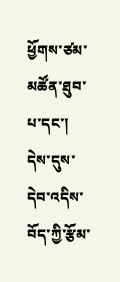ཕྱོགས་ཙམ་མཚོན་ཐུབ་པ་དང་། དེས་དུས་དེབ་འདིས་བོད་ཀྱི་རྩོམ་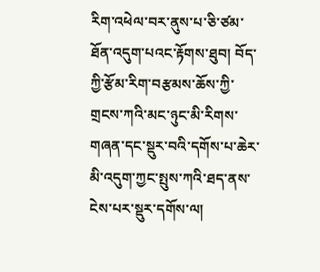རིག་འཕེལ་བར་ནུས་པ་ཅི་ཙམ་ཐོན་འདུག་པའང་རྟོགས་ཐུབ། བོད་ཀྱི་རྩོམ་རིག་བརྩམས་ཆོས་ཀྱི་གྲངས་ཀའི་མང་ཉུང་མི་རིགས་གཞན་དང་སྡུར་བའི་དགོས་པ་ཆེར་མི་འདུག་ཀྱང་སྤུས་ཀའི་ཐད་ནས་ངེས་པར་སྡུར་དགོས་ལ།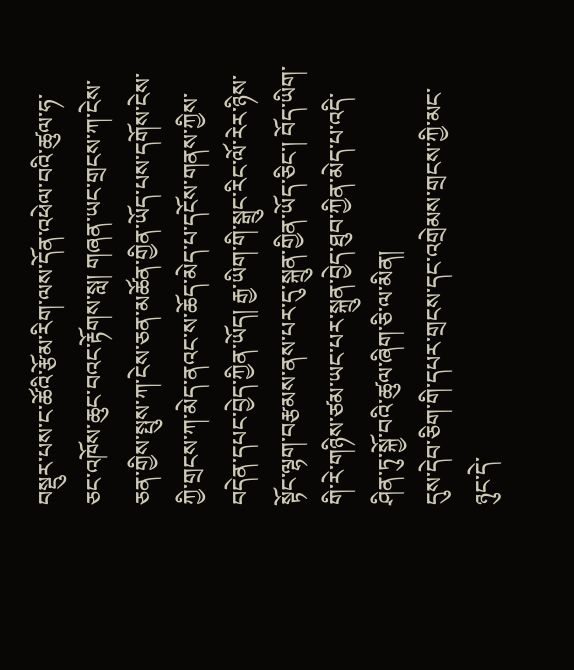བསྡུར་པས་ང་ཚོའི་རྩོམ་རིག་ལས་དོན་འཕེལ་བའི་ཚུལ་ཧ་ཅང་འཁོས་ཆུང་བའང་རྟོགས་སླ། གཞན་ཡང་གྲངས་ཀ་ངེས་ཅན་གྱིས་སྤུས་ཀ་ངེས་ཅན་མཚོན་གྱིན་ཡོད་པས་དགོས་ངེས་ཀྱི་གྲངས་ཀ་མེད་ནའང་ས་ཆོད་མེད་པ་དངོས་གནས་ཀྱིས་བདེན་དཔང་བྱེད་ཀྱིན་ཡོད། རྒྱ་ཡིག་གི་སྒྲུང་རིང་ལོ་རེར་ཉིས་སྟོང་ལྷག་བརྩམས་ནས་པར་དུ་སྐྲུན་གྱིན་ཡོད་ཅིང་། བོད་ཡིག་གི་རེ་གཉིས་ཙམ་ཡང་པར་སྐྲུན་བྱེད་ཐུབ་ཀྱིན་མེད་པ་འདི་ཤིན་ཏུ་སྐྱོ་བའི་ཚུལ་ཞིག་ཅི་ལ་མིན།
དུས་དེབ་ཅིག་གི་དཔར་གྲངས་དང་འགྲེམས་གྲངས་ཀྱི་མང་ཉུང་དེ་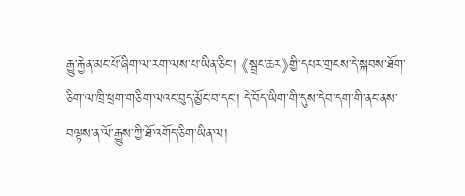རྒྱུ་རྐྱེན་མང་པོ་ཞིག་ལ་རག་ལས་པ་ཡིན་ཅིང་། 《སྦྲང་ཆར》གྱི་དཔར་གྲངས་དེ་སྐབས་ཐོག་ཅིག་ལ་ཁྲི་ཕྲག་གཅིག་ལའང་བུད་མྱོང་བ་དང་། དེ་བོད་ཡིག་གི་དུས་དེབ་དག་གི་ནང་ནས་བལྟས་ན་ལོ་རྒྱུས་ཀྱི་ཐོ་འགོད་ཅིག་ཡིན་ལ།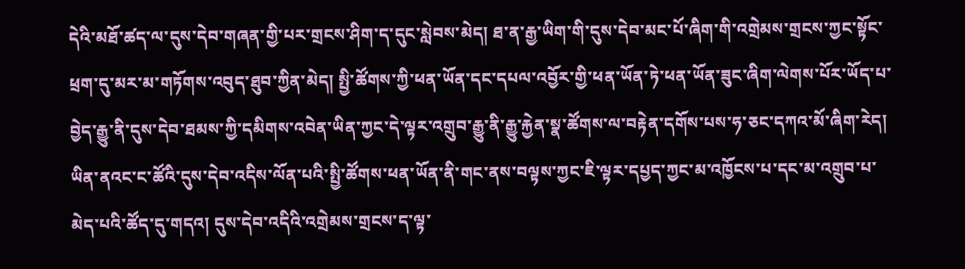དེའི་མཐོ་ཚད་ལ་དུས་དེབ་གཞན་གྱི་པར་གྲངས་ཤིག་ད་དུང་སླེབས་མེད། ཐ་ན་རྒྱ་ཡིག་གི་དུས་དེབ་མང་པོ་ཞིག་གི་འགྲེམས་གྲངས་ཀྱང་སྟོང་ཕྲག་དུ་མར་མ་གཏོགས་འབུད་ཐུབ་ཀྱིན་མེད། སྤྱི་ཚོགས་ཀྱི་ཕན་ཡོན་དང་དཔལ་འབྱོར་གྱི་ཕན་ཡོན་ཏེ་ཕན་ཡོན་ཟུང་ཞིག་ལེགས་པོར་ཡོད་པ་བྱེད་རྒྱུ་ནི་དུས་དེབ་ཐམས་ཀྱི་དམིགས་འབེན་ཡིན་ཀྱང་དེ་ལྟར་འགྲུབ་རྒྱུ་ནི་རྒྱུ་རྐྱེན་སྣ་ཚོགས་ལ་བརྟེན་དགོས་པས་ཧ་ཅང་དཀའ་མོ་ཞིག་རེད། ཡིན་ནའང་ང་ཚོའི་དུས་དེབ་འདིས་ལོན་པའི་སྤྱི་ཚོགས་ཕན་ཡོན་ནི་གང་ནས་བལྟས་ཀྱང་ཇི་ལྟར་དཔྱད་ཀྱང་མ་འཁྱོངས་པ་དང་མ་འགྲུབ་པ་མེད་པའི་ཚོད་དུ་གདའ། དུས་དེབ་འདིའི་འགྲེམས་གྲངས་ད་ལྟ་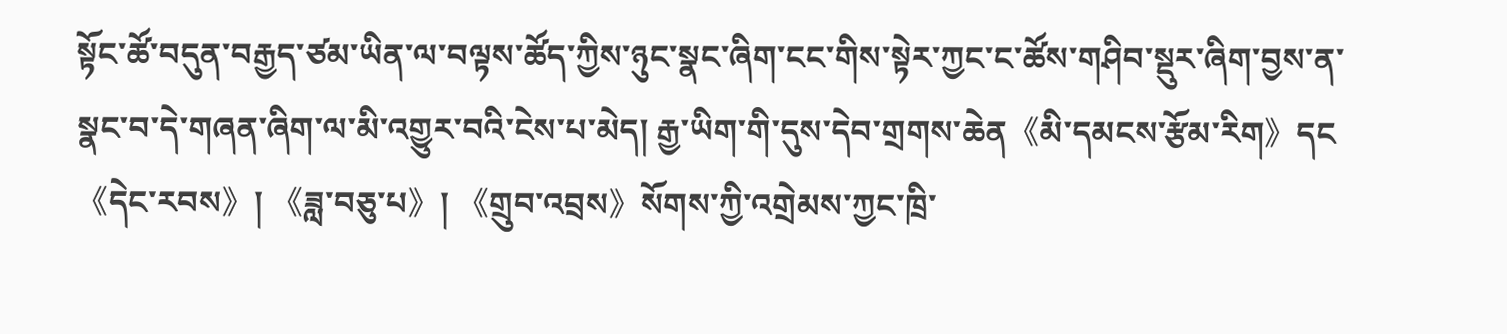སྟོང་ཚོ་བདུན་བརྒྱད་ཙམ་ཡིན་ལ་བལྟས་ཚོད་ཀྱིས་ཉུང་སྣང་ཞིག་ངང་གིས་སྟེར་ཀྱང་ང་ཚོས་གཤིབ་སྡུར་ཞིག་བྱས་ན་སྣང་བ་དེ་གཞན་ཞིག་ལ་མི་འགྱུར་བའི་ངེས་པ་མེད། རྒྱ་ཡིག་གི་དུས་དེབ་གྲགས་ཆེན《མི་དམངས་རྩོམ་རིག》དང《དེང་རབས》། 《ཟླ་བཅུ་པ》། 《གྲུབ་འབྲས》སོགས་ཀྱི་འགྲེམས་ཀྱང་ཁྲི་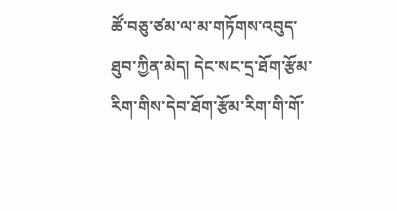ཚོ་བཅུ་ཙམ་ལ་མ་གཏོགས་འབུད་ཐུབ་ཀྱིན་མེད། དེང་སང་དྲ་ཐོག་རྩོམ་རིག་གིས་དེབ་ཐོག་རྩོམ་རིག་གི་གོ་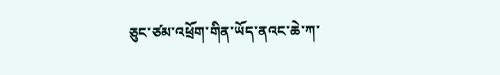ཅུང་ཙམ་འཕྲོག་གིན་ཡོད་ནའང་ཆེ་ཀ་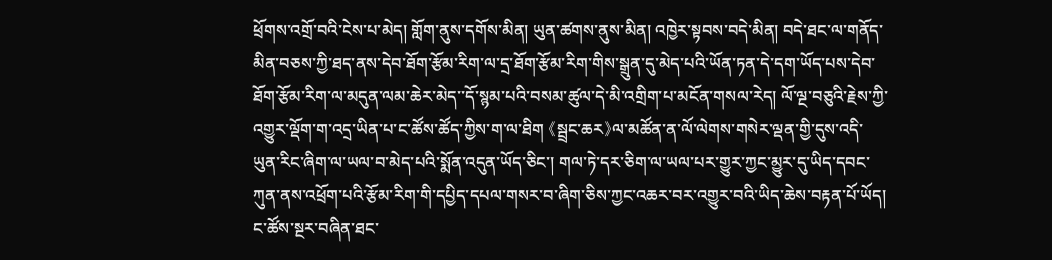ཕྲོགས་འགྲོ་བའི་ངེས་པ་མེད། གློག་ནུས་དགོས་མིན། ཡུན་ཚགས་ནུས་མིན། འཁྱེར་སྟབས་བདེ་མིན། བདེ་ཐང་ལ་གནོད་མིན་བཅས་ཀྱི་ཐད་ནས་དེབ་ཐོག་རྩོམ་རིག་ལ་དྲ་ཐོག་རྩོམ་རིག་གིས་སྒྲུན་དུ་མེད་པའི་ཡོན་ཏན་དེ་དག་ཡོད་པས་དེབ་ཐོག་རྩོམ་རིག་ལ་མདུན་ལམ་ཆེར་མེད་་དོ་སྙམ་པའི་བསམ་ཚུལ་དེ་མི་འགྲིག་པ་མངོན་གསལ་རེད། ལོ་ལྔ་བཅུའི་རྗེས་ཀྱི་འགྱུར་ལྡོག་ག་འདྲ་ཡིན་པ་ང་ཚོས་ཚོད་ཀྱིས་ག་ལ་ཐིག 《སྦྲང་ཆར》ལ་མཚོན་ན་ལོ་ལེགས་གསེར་ལྡན་གྱི་དུས་འདི་ཡུན་རིང་ཞིག་ལ་ཡལ་བ་མེད་པའི་སྨོན་འདུན་ཡོད་ཅིང་། གལ་ཏེ་དར་ཅིག་ལ་ཡལ་པར་གྱུར་ཀྱང་མྱུར་དུ་ཡིད་དབང་ཀུན་ནས་འཕྲོག་པའི་རྩོམ་རིག་གི་དཔྱིད་དཔལ་གསར་བ་ཞིག་ཅིས་ཀྱང་འཆར་བར་འགྱུར་བའི་ཡིད་ཆེས་བརྟན་པོ་ཡོད། ང་ཚོས་སྔར་བཞིན་ཐང་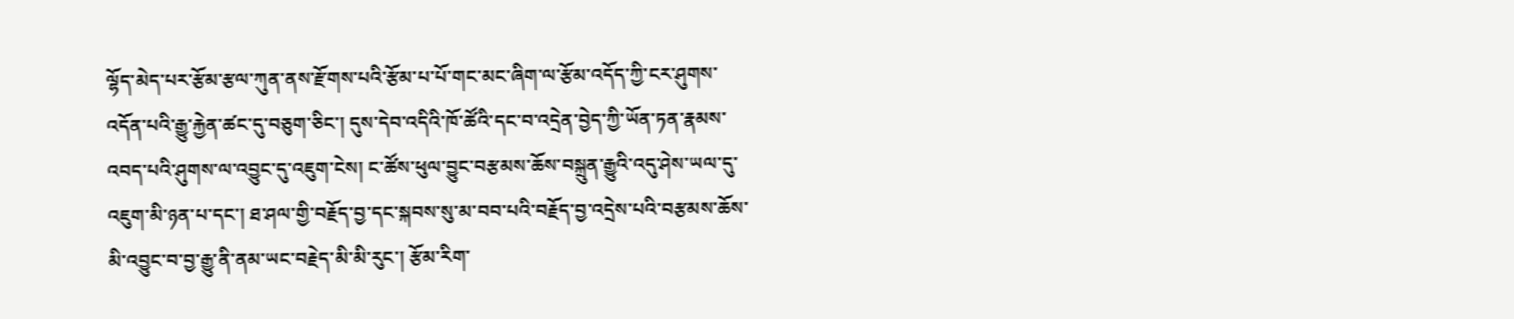ལྷོད་མེད་པར་རྩོམ་རྩལ་ཀུན་ནས་རྫོགས་པའི་རྩོམ་པ་པོ་གང་མང་ཞིག་ལ་རྩོམ་འདོད་ཀྱི་ངར་ཤུགས་འདོན་པའི་རྒྱུ་རྐྱེན་ཚང་དུ་བཅུག་ཅིང་། དུས་དེབ་འདིའི་ཁོ་ཚོའི་དང་བ་འདྲེན་བྱེད་ཀྱི་ཡོན་ཏན་རྣམས་འབད་པའི་ཤུགས་ལ་འབྱུང་དུ་འཇུག་ངེས། ང་ཚོས་ཕུལ་བྱུང་བརྩམས་ཆོས་བསྐྲུན་རྒྱུའི་འདུ་ཤེས་ཡལ་དུ་འཇུག་མི་ཉན་པ་དང་། ཐ་ཤལ་གྱི་བརྗོད་བྱ་དང་སྐབས་སུ་མ་བབ་པའི་བརྗོད་བྱ་འདྲེས་པའི་བརྩམས་ཆོས་མི་འབྱུང་བ་བྱ་རྒྱུ་ནི་ནམ་ཡང་བརྗེད་མི་མི་རུང་། རྩོམ་རིག་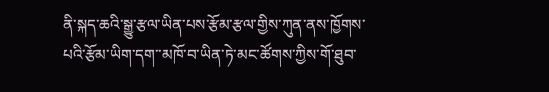ནི་སྐད་ཆའི་སྒྱུ་རྩལ་ཡིན་པས་རྩོམ་རྩལ་གྱིས་ཀུན་ནས་ཁྱོགས་པའི་རྩོམ་ཡིག་དག་་མཁོ་བ་ཡིན་ཏེ་མང་ཚོགས་ཀྱིས་གོ་ཐུབ་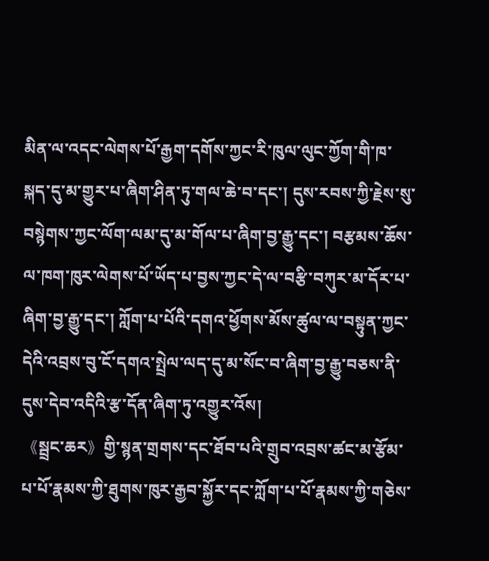མིན་ལ་འདང་ལེགས་པོ་རྒྱག་དགོས་ཀྱང་རི་ཁུལ་ལུང་ཀྱོག་གི་ཁ་སྐད་དུ་མ་གྱུར་པ་ཞིག་ཤིན་ཏུ་གལ་ཆེ་བ་དང་། དུས་རབས་ཀྱི་རྗེས་སུ་བསྙེགས་ཀྱང་ལོག་ལམ་དུ་མ་གོལ་པ་ཞིག་བྱ་རྒྱུ་དང་། བརྩམས་ཆོས་ལ་ཁག་ཁུར་ལེགས་པོ་ཡོད་པ་བྱས་ཀྱང་དེ་ལ་བརྩི་བཀུར་མ་དོར་པ་ཞིག་བྱ་རྒྱུ་དང་། ཀློག་པ་པོའི་དགའ་ཕྱོགས་མོས་ཚུལ་ལ་བསྟུན་ཀྱང་དེའི་འབྲས་བུ་ངོ་དགའ་སྤྲེལ་ལད་དུ་མ་སོང་བ་ཞིག་བྱ་རྒྱུ་བཅས་ནི་དུས་དེབ་འདིའི་རྩ་དོན་ཞིག་ཏུ་འགྱུར་འོས།
《སྦྲང་ཆར》གྱི་སྙན་གྲགས་དང་ཐོབ་པའི་གྲུབ་འབྲས་ཚང་མ་རྩོམ་པ་པོ་རྣམས་ཀྱི་ཐུགས་ཁུར་རྒྱབ་སྐྱོར་དང་ཀློག་པ་པོ་རྣམས་ཀྱི་གཅེས་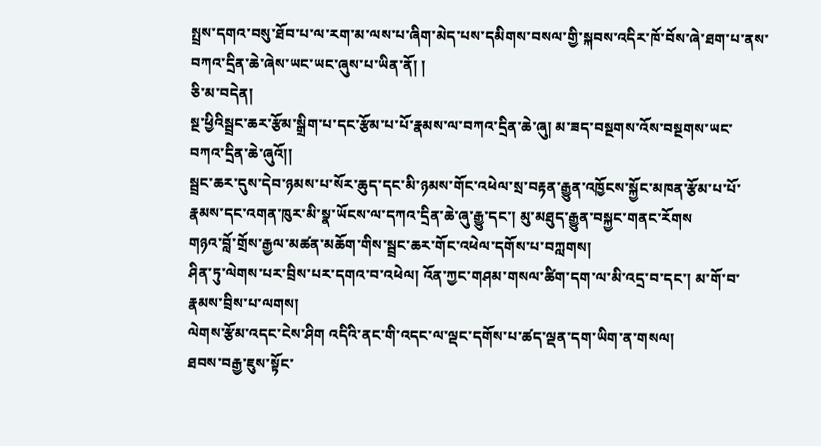སྤྲས་དགའ་བསུ་ཐོབ་པ་ལ་རག་མ་ལས་པ་ཞིག་མེད་པས་དམིགས་བསལ་གྱི་སྐབས་འདིར་ཁོ་བོས་ཞེ་ཐག་པ་ནས་བཀའ་དྲིན་ཆེ་ཞེས་ཡང་ཡང་ཞུས་པ་ཡིན་ནོ། །
ཅི་མ་བདེན།
སྔ་ཕྱིའིསྦྲང་ཆར་རྩོམ་སྒྲིག་པ་དང་རྩོམ་པ་པོ་རྣམས་ལ་བཀའ་དྲིན་ཆེ་ཞུ། མ་ཟད་བསྔགས་འོས་བསྔགས་ཡང་བཀའ་དྲིན་ཆེ་ཞུའོ།།
སྦྲང་ཆར་དུས་དེབ་ཉམས་པ་སོར་ཆུད་དང་མི་ཉམས་གོང་འཕེལ་སྲ་བརྟན་རྒྱུན་འཁྱོངས་སྐྱོང་མཁན་རྩོམ་པ་པོ་རྣམས་དང་འགན་ཁུར་མི་སྣ་ཡོངས་ལ་དཀའ་དྲིན་ཆེ་ཞུ་རྒྱུ་དང་། མུ་མཐུད་རྒྱུན་བསྐྱང་གནང་རོགས
གཉའ་བློ་གྲོས་རྒྱལ་མཚན་མཆོག་གིས་སྦྲང་ཆར་གོང་འཕེལ་དགོས་པ་བཀླགས།
ཤིན་ཏུ་ལེགས་པར་བྲིས་པར་དགའ་བ་འཕེལ། འོན་ཀྱང་གཤམ་གསལ་ཚིག་དག་ལ་མི་འདྲ་བ་དང་། མ་གོ་བ་རྣམས་བྲིས་པ་ལགས།
ལེགས་རྩོམ་འདང་ངེས་ཤིག འདིའི་ནང་གི་འདང་ལ་ལྡང་དགོས་པ་ཚད་ལྡན་དག་ཡིག་ན་གསལ།
ཐབས་བརྒྱ་ཇུས་སྟོང་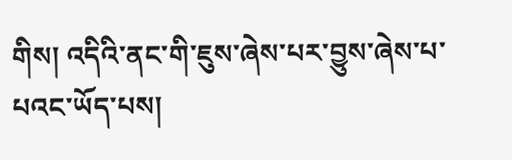གིས། འདིའི་ནང་གི་ཇུས་ཞེས་པར་བྱུས་ཞེས་པ་པའང་ཡོད་པས།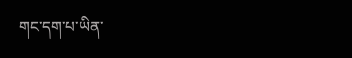གང་དག་པ་ཡིན་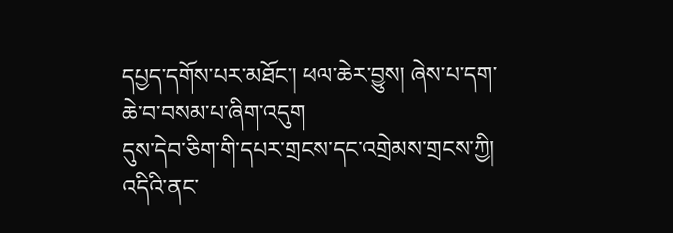དཔྱད་དགོས་པར་མཐོང་། ཕལ་ཆེར་བྱུས། ཞེས་པ་དག་ཆེ་བ་བསམ་པ་ཞིག་འདུག
དུས་དེབ་ཅིག་གི་དཔར་གྲངས་དང་འགྲེམས་གྲངས་ཀྱི། འདིའི་ནང་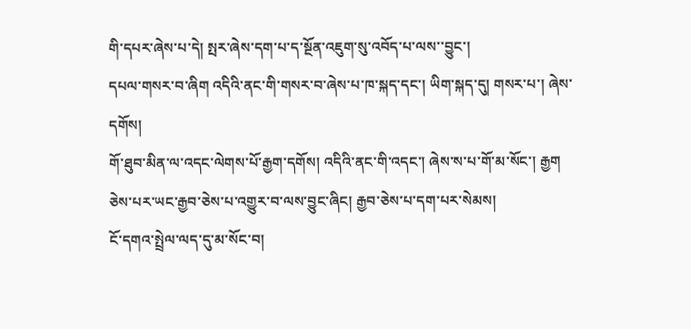གི་དཔར་ཞེས་པ་དེ། སྤར་ཞེས་དག་པ་ད་སྔོན་འཇུག་སུ་འབོད་པ་ལས་་བྱུང་།
དཔལ་གསར་བ་ཞིག འདིའི་ནང་གི་གསར་བ་ཞེས་པ་ཁ་སྐད་དང་། ཡིག་སྐད་དུ། གསར་པ་། ཞེས་དགོས།
གོ་ཐུབ་མིན་ལ་འདང་ལེགས་པོ་རྒྱག་དགོས། འདིའི་ནང་གི་འདང་། ཞེས་ས་པ་གོ་མ་སོང་། རྒྱག ཅེས་པར་ཡང་རྒྱབ་ཅེས་པ་འགྱུར་བ་ལས་བྱུང་ཞིང། རྒྱབ་ཅེས་པ་དག་པར་སེམས།
ངོ་དགའ་སྤྲེལ་ལད་དུ་མ་སོང་བ།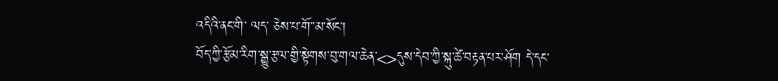འདིའི་ནང་གི་ ལད་ ཅེས་པ་གོ་་མ་སོང་།
བོད་ཀྱི་རྩོམ་རིག་སྒྱུ་རྩལ་གྱི་སྟེགས་བུ་གལ་ཆེན་<>དུས་དེབ་ཀྱི་སྐུ་ཚེ་བརྟན་པར་ཤོག དེ་དང་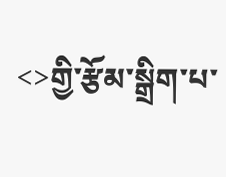<>གྱི་རྩོམ་སྒྲིག་པ་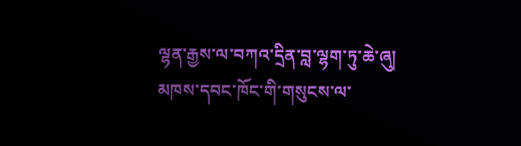ལྷན་རྒྱས་ལ་བཀའ་དྲིན་བླ་ལྷག་ཏུ་ཆེ་ཞུ།
མཁས་དབང་ཁོང་གི་གསུངས་ལ་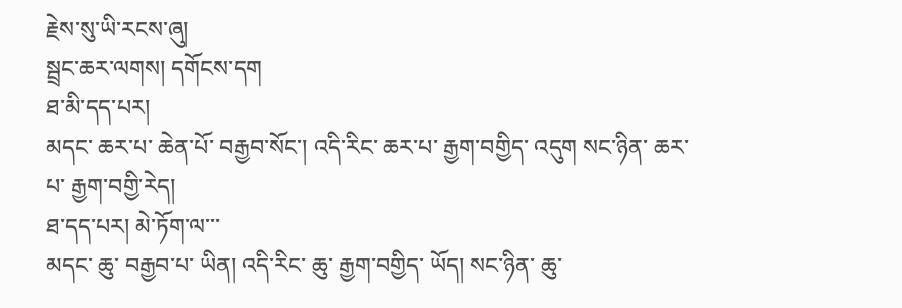རྗེས་སུ་ཡི་རངས་ཞུ།
སྦྲང་ཆར་ལགས། དགོངས་དག
ཐ་མི་དད་པར།
མདང་ ཆར་པ་ ཆེན་པོ་ བརྒྱབ་སོང་། འདི་རིང་ ཆར་པ་ རྒྱག་བགྱིད་ འདུག སང་ཉིན་ ཆར་པ་ རྒྱག་བགྱི་རེད།
ཐ་དད་པར། མེ་ཏོག་ལ་་་
མདང་ ཆུ་ བརྒྱབ་པ་ ཡིན། འདི་རིང་ ཆུ་ རྒྱག་བགྱིད་ ཡོད། སང་ཉིན་ ཆུ་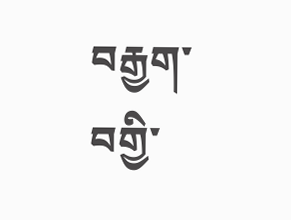བརྒྱག་བགྱི་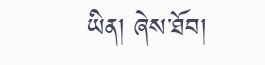ཡིན། ཞེས་ཐོབ།